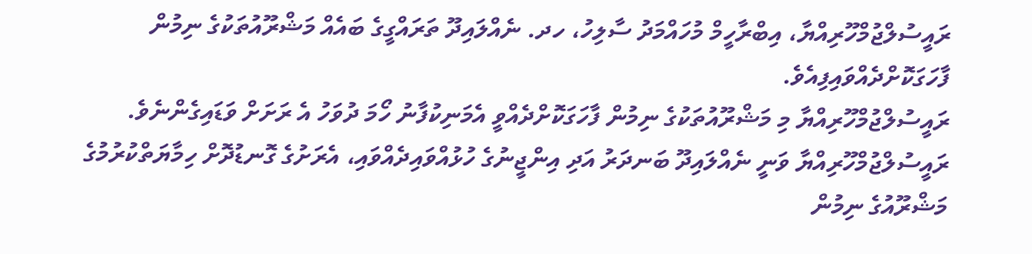ރައީސުލްޖުމްހޫރިއްޔާ، އިބްރާހީމް މުހައްމަދު ސާލިހު، ހދ. ނެއްލައިދޫ ތަރައްގީގެ ބައެއް މަޝްރޫއުތަކުގެ ނިމުން ފާހަގަކޮށްދެއްވައިފިއެވެ.
ރައީސުލްޖުމްހޫރިއްޔާ މި މަޝްރޫއުތަކުގެ ނިމުން ފާހަގަކޮށްދެއްވީ އެމަނިކުފާނު ހޯމަ ދުވަހު އެ ރަށަށް ވަޑައިގެންނެވެ.
ރައީސުލްޖުމްހޫރިއްޔާ ވަނީ ނެއްލައިދޫ ބަނދަރު އަދި އިންޖީނުގެ ހުޅުއްވައިދެއްވައި، އެރަށުގެ ގޮނޑުދޮށް ހިމާޔަތްކުރުމުގެ މަޝްރޫއުގެ ނިމުން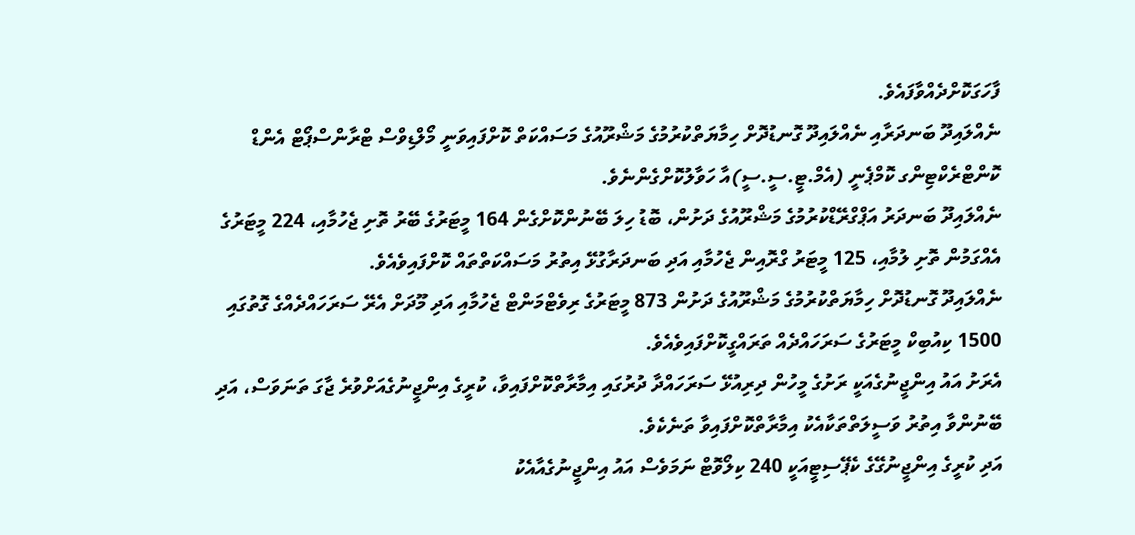ފާހަގަކޮށްދެއްވާފައެވެ.
ނެއްލައިދޫ ބަނދަރާއި ނެއްލައިދޫ ގޮނޑުދޮށް ހިމާޔަތްކުރުމުގެ މަޝްރޫއުގެ މަސައްކަތް ކޮށްފައިވަނީ މޯލްޑިވްސް ޓްރާންސްޕޯޓް އެންޑް ކޮންޓްރެކްޓިންގ ކޮމްޕެނީ (އެމް.ޓީ.ސީ.ސީ)އާ ހަވާލުކޮށްގެންނެވެ.
ނެއްލައިދޫ ބަނދަރު އަޕްގްރޭޑްކުރުމުގެ މަޝްރޫއުގެ ދަށުން، ބޮޑު ހިލަ ބޭނުންކޮށްގެން 164 މީޓަރުގެ ބޭރު ތޮށި ޖެހުމާއި، 224 މީޓަރުގެ އެއްގަމުން ތޮށި ލުމާއި، 125 މީޓަރު ގްރޮއިން ޖެހުމާއި އަދި ބަނދަރާގުޅޭ އިތުރު މަސައްކަތްތައް ކޮށްފައިވެއެވެ.
ނެއްލައިދޫ ގޮނޑުދޮށް ހިމާޔަތްކުރުމުގެ މަޝްރޫއުގެ ދަށުން 873 މީޓަރުގެ ރިވެޓްމަންޓް ޖެހުމާއި އަދި މޫދަށް އެރޭ ސަރަހައްދެއްގެ ގޮތުގައި 1500 ކިއުބިކް މީޓަރުގެ ސަރަހައްދެއް ތަރައްގީކޮށްފައިވެއެވެ.
އެރަށު އައު އިންޖީނުގެއަކީ ރަށުގެ މީހުން ދިރިއުޅޭ ސަރަހައްދާ ދުރުގައި އިމާރާތްކޮށްފައިވާ، ކުރީގެ އިންޖީނުގެއަށްވުރެ ޖާގަ ތަނަވަސް، އަދި ބޭނުންވާ އިތުރު ވަސީލަތްތަކާއެކު އިމާރާތްކޮށްފައިވާ ތަނެކެވެ.
އަދި ކުރީގެ އިންޖީނުގޭގެ ކެޕޭސިޓީއަކީ 240 ކިލޯވޮޓް ނަމަވެސް އައު އިންޖީނުގެއާއެކު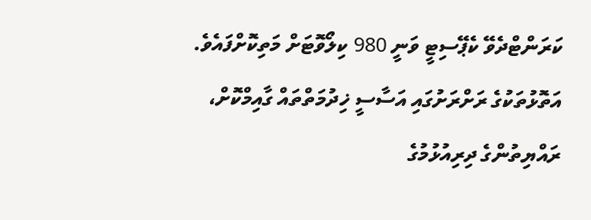ކަރަންޓްދެވޭ ކެޕޭސިޓީ ވަނީ 980 ކިލޯވޮޓަށް މަތިކޮށްފައެވެ.
އަތޮޅުތަކުގެ ރަށްރަށުގައި އަސާސީ ޚިދުމަތްތައް ގާއިމްކޮށް، ރައްޔިތުންގެ ދިރިއުޅުމުގެ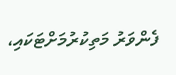ފެންވަރު މަތިކުރުމަށްޓަކައި،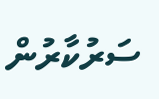ސަރުކާރުން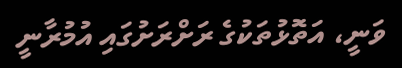ވަނީ، އަތޮޅުތަކުގެ ރަށްރަށުގައި އުމުރާނީ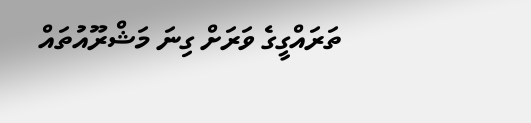ތަރައްގީގެ ވަރަށް ގިނަ މަޝްރޫއުތައް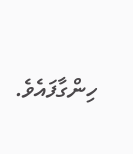ހިންގާފައެވެ.